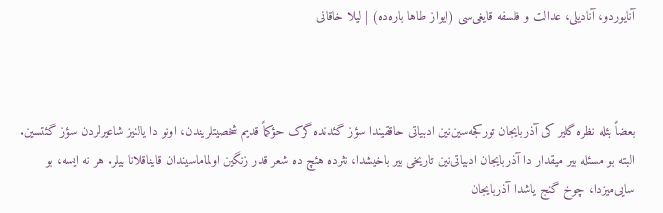آنایوردو، آنادیلی، عدالت و فلسفه قایغی‌سی (ایواز طاها باره‌ده) | لیلا خاقانی



بعضاً بئله نظره گلیر کی آذربایجان تورکجه‌سین‌نین ادبیاتی حاققیندا سؤز گئدنده گرک حؤکماً قدیم شخصیتلریندن، اونو دا یالنیز شاعیرلردن سؤز گئتسین. البته بو مسئله بیر میقدار دا آذربایجان ادبیاتی‌نین تاریخی بیر باخیشدا، نثرده هئچ ده شعر قدر زنگین اولماماسیندان قایناقلانا بیلر. هر نه ایسه، بو سایی‌میزدا، چوخ گنج یاشدا آذربایجان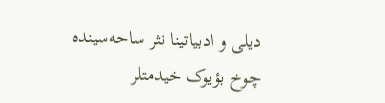دیلی و ادبیاتینا نثر ساحه‌سینده چوخ بؤیوک خیدمتلر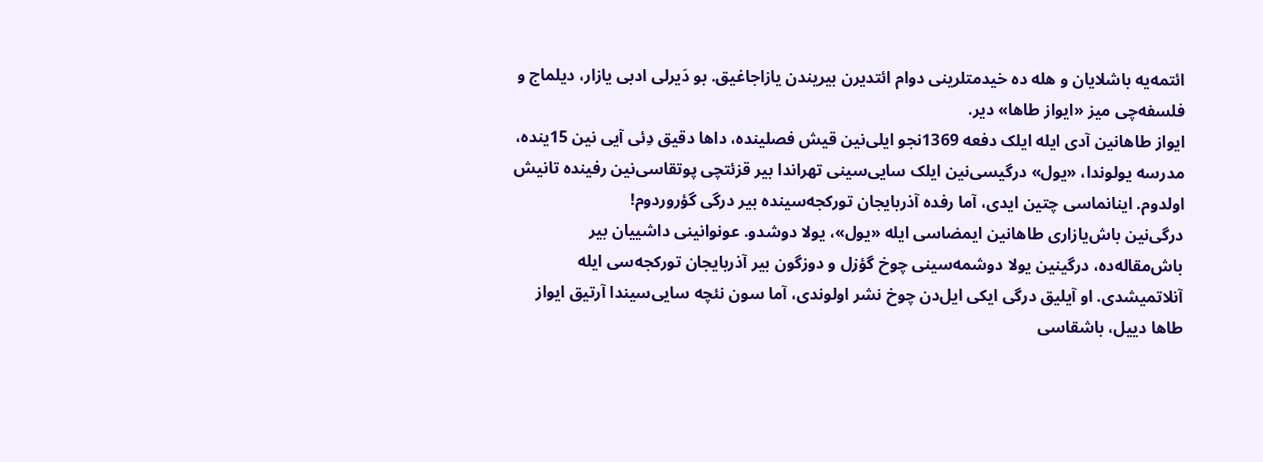ائتمه‌یه باشلایان و هله ده خیدمتلرینی دوام ائتدیرن بیریندن یازاجاغیق. بو دَیرلی ادبی یازار، دیلماج و فلسفه‌چی ‌میز «ایواز طاها» دیر.
ایواز طاها‌نین آدی ایله ایلک دفعه 1369نجو ایلی‌نین قیش فصلینده، داها دقیق دِئی آیی نین 15ینده، مدرسه یولوندا، «یول» درگیسی‌نین ایلک سایی‌سینی تهراندا بیر قزئتچی پوتقاسی‌‌نین رفینده‌ تانیش اولدوم. اینانماسی چتین ایدی، آما رفده آذربایجان تورکجه‌سینده بیر درگی گؤروردوم!
درگی‌نین باش‌یازاری طاهانین ایمضا‌سی ایله «یول»، یولا دوشدو. عونوانینی داشییان بیر باش‌مقاله‌ده، درگینین یولا دوشمه‌سینی چوخ گؤزل و دوزگون بیر آذربایجان تورکجه‌سی ایله آنلاتمیشدی. او آیلیق درگی ایکی ایل‌دن چوخ نشر اولوندی، آما سون نئچه سایی‌سیندا آرتیق ایواز طاها دییل، باشقاسی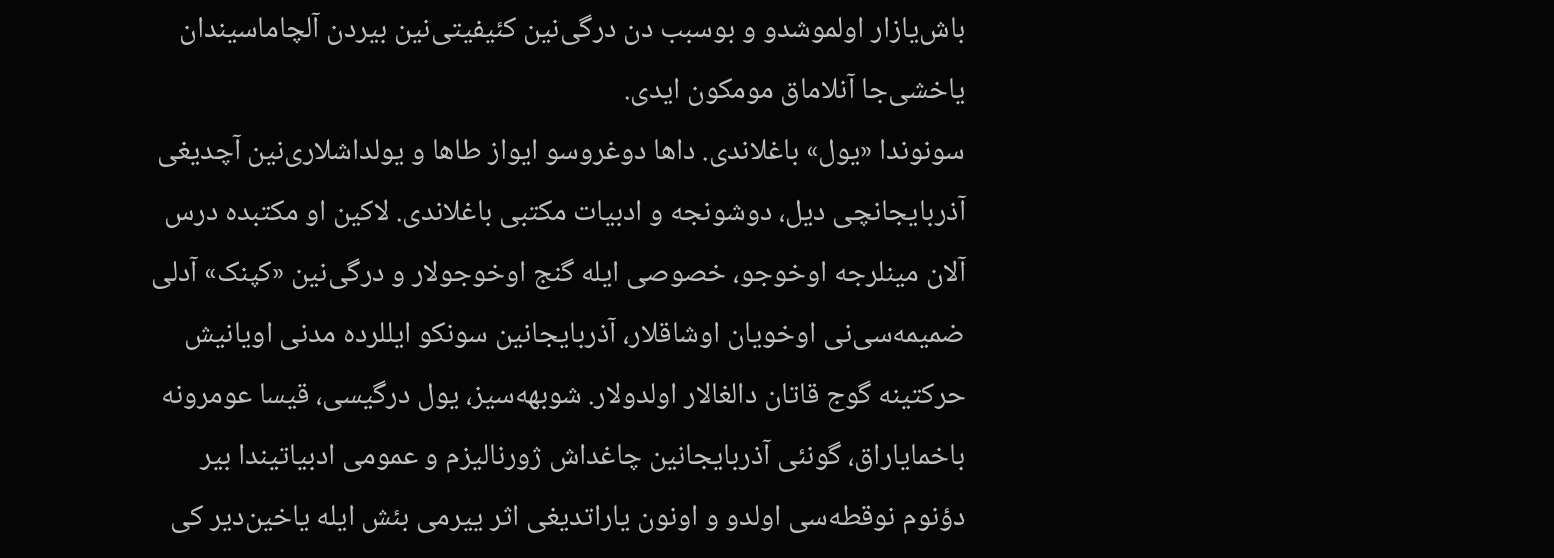باش‌یازار اولموشدو و بوسبب دن درگی‌نین کئیفیتی‌نین بیردن آلچاماسیندان یاخشی‌جا آنلاماق مومکون ایدی.
سونوندا «یول» باغلاندی. داها دوغروسو ایواز طاها و یولداشلاری‌نین آچدیغی آذربایجانچی دیل، دوشونجه و ادبیات مکتبی باغلاندی. لاکین او مکتبده درس آلان مینلرجه اوخوجو، خصوصی ایله گنج اوخوجولار و درگی‌نین «کپنک» آدلی ضمیمه‌سی‌نی اوخویان اوشاقلار، آذربایجانین سونکو ایللرده مدنی اویانیش حرکتینه گوج قاتان دالغالار اولدولار. شوبهه‌سیز، یول درگیسی، قیسا عومرونه باخمایاراق، گونئی آذربایجانین چاغداش ژورنالیزم و عمومی ادبیاتیندا بیر دؤنوم نوقطه‌سی اولدو و اونون یاراتدیغی اثر ییرمی بئش ایله یاخین‌دیر کی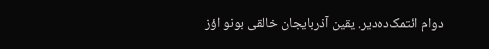دوام ائتمک‌ده‌دیر. یقین آذربایجان خالقی بونو اؤز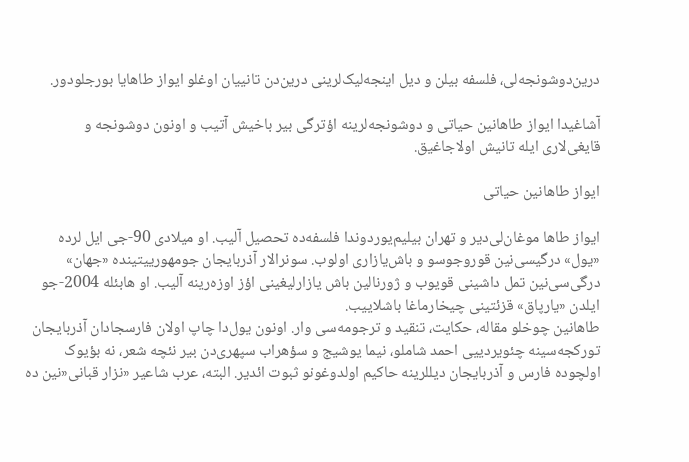درین‌دوشونجه‌لی، فلسفه بیلن و دیل اینجه‌لیک‌لرینی درین‌دن تانییان اوغلو ایواز طاهایا بورجلودور.

آشاغیدا ایواز طاهانین حیاتی و دوشونجه‌لرینه اؤترگی بیر باخیش آتیب و اونون دوشونجه‌ و قایغی‌لاری ایله تانیش اولاجاغیق.

ایواز طاهانین حیاتی

ایواز طاها موغان‌لی‌دیر و تهران بیلیم‌یوردوندا فلسفه‌ده تحصیل آلیب. او میلادی 90-جی ایل لرده «یول» درگیسی‌نین قوروجوسو و باش‌یازاری اولوب. سونرالار آذربایجان جومهورییتینده «جهان» درگی‌سی‌نین تمل داشینی قویوب و ژورنالین باش یازارلیغینی اؤز اوزه‌رینه آلیب. او هابئله 2004-جو ایلدن «یارپاق» قزئتینی چیخارماغا باشلاییب.
طاهانین چوخلو مقاله‌، حکایت، تنقید و ترجومه‌سی وار. اونون یول‌دا چاپ اولان فارسجادان آذربایجان تورکجه‌سینه چئویردییی احمد شاملو، نیما یوشیج و سؤهراب سپهری‌دن بیر نئچه شعر، نه بؤیوک اولچوده فارس و آذربایجان دیللرینه حاکیم اولدوغونو ثبوت ائدیر. البته، عرب شاعیر «نزار قبانی‌«نین ده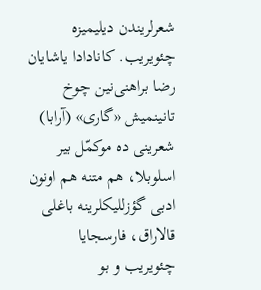شعرلریندن دیلیمیزه چئویریب. کانادا‌دا یاشایان رضا براهنی‌نین چوخ تانینمیش «گاری» (آرابا) شعرینی ده موکمّل بیر اسلوبلا، هم متنه هم اونون ادبی گؤزللیکلرینه باغلی قالاراق، فارسجایا چئویریب و بو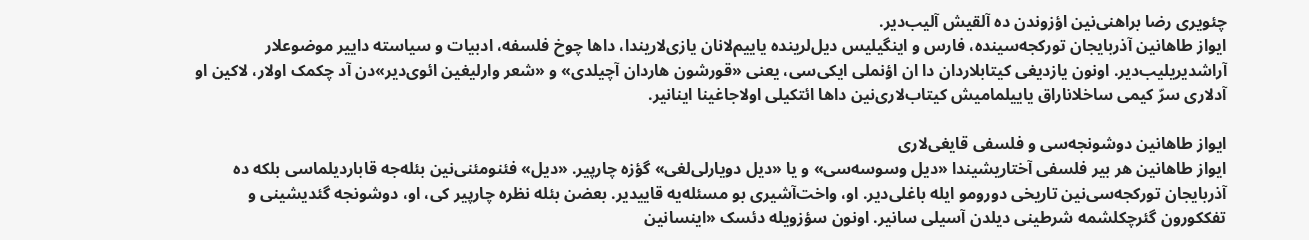چئویری رضا براهنی‌نین اؤزوندن ده آلقیش آلیب‌دیر.
ایواز طاهانین آذربایجان تورکجه‌سینده، فارس و اینگیلیس دیل‌لرینده یاییم‌لانان یازی‌لاریندا، داها چوخ فلسفه، ادبیات و سیاسته داییر موضوعلار آراشدیریلیب‌دیر. اونون یازدیغی کیتابلاردان دا ان اؤنملی ایکی‌سی، یعنی «قورشون هاردان آچیلدی» و «شعر وارلیغین ائوی‌دیر»دن آد چکمک اولار، لاکین او آدلاری سرّ کیمی ساخلاناراق یاییلمامیش کیتاب‌لاری‌نین داها ائتکیلی اولاجاغینا اینانیر.

ایواز طاهانین دوشونجه‌سی و فلسفی قایغی‌لاری
ایواز طاهانین هر بیر فلسفی آختاریشیندا «دیل وسوسه‌سی» و یا «دیل دویارلی‌لغی» گؤزه چارپیر. «دیل» فئنومئنی‌نین بئله‌جه قاباردیلماسی بلکه ده آذربایجان تورکجه‌سی‌نین تاریخی دورومو ایله باغلی‌دیر. او، واخت‌آشیری بو مسئله‌یه قاییدیر. بعضن بئله نظره چارپیر کی، او، دوشونجه گئدیشینی و تفککورون گئرچکلشمه شرطینی دیلدن آسیلی سانیر. اونون سؤزویله دئسک «اینسانين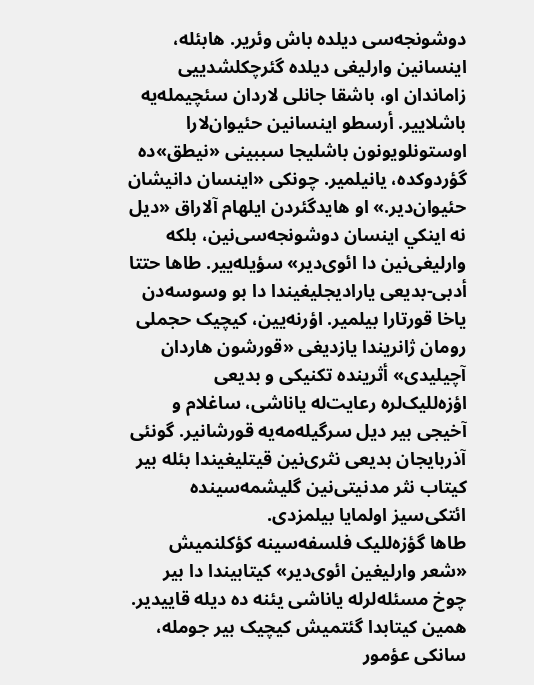دوشونجه‌سی ديلده باش وئرير. هابئله، اینسانین وارليغی ديلده گئرچکلشدييی زاماندان او، باشقا جانلی لاردان سئچيمله‌يه باشلايير. أرسطو اینسانين حئيوان‌لارا اوستونلويونون باشليجا سببينی «نيطق»ده گؤردوكده، يانيلمير. چونکی «اینسان دانیشان حئیوان‌دیر.» او هایدگئردن ایلهام آلاراق «ديل نه اينكي اینسان دوشونجه‌سی‌نين، بلكه وارليغی‌نين دا ائوی‌دير» سؤیله‌ییر. طاها حتتا أدبی-بدیعی یارادیجلیغیندا دا بو وسوسه‌دن یاخا قورتارا بیلمیر. اؤرنه‌یین، کیچیک حجملی رومان ژانریندا یازدیغی «قورشون هاردان آچیلیدی» أثرینده تکنیکی و بدیعی اؤزه‌للیک‌لره رعایت‌له یاناشی، ساغلام و آخیجی بیر دیل سرگیله‌مه‌یه قورشانیر. گونئی آذربایجان بدیعی نثری‌نین قیتلیغیندا بئله بیر کیتاب نثر مدنیتی‌نین گلیشمه‌سینده ائتکی‌سیز اولمایا بیلمزدی.
طاها گؤزه‌للیک فلسفه‌سینه کؤکلنمیش «شعر وارلیغین ائوی‌دیر» کیتابیندا دا بیر چوخ مسئله‌لرله یاناشی یئنه ده دیله قاییدیر. همین کیتابدا گئتمیش کیچیک بیر جومله، سانکی عؤمور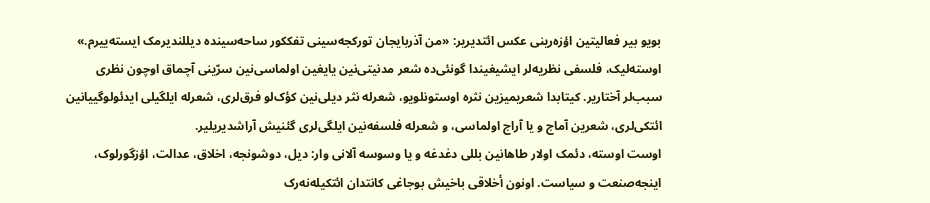بویو بیر فعالیتین اؤزه‌رینی عکس ائتدیریر: «من آذربایجان تورکجه‌سینی تفککور ساحه‌سینده دیللندیرمک ایسته‌ییرم.» اوسته‌لیک، فلسفی نظریه‌لر ایشیغیندا گونئی‌ده شعر مدنیتی‌نین یایغین اولماسی‌نین سرّینی آچماق اوچون نظری سبب‌لر آختاریر. کیتابدا شعریمیزین نثره اوستونلویو، شعرله نثر دیلی‌نین کؤک‌لو فرق‌لری، شعرله ایلگیلی ایدئولوگییانین ائتکی‌لری، شعرین آماج و یا آراج اولماسی، و شعرله فلسفه‌نین ایلگی‌لری گئنیش آراشدیریلیر.
اوست اوسته، دئمک اولار طاهانین بللی دغدغه و یا وسوسه آلانی وار: دیل، دوشونجه، اخلاق، عدالت، اؤزگورلوک، اینجه‌صنعت و سیاست. اونون أخلاقی باخیش بوجاغی کانتدان ائتکیله‌نه‌رک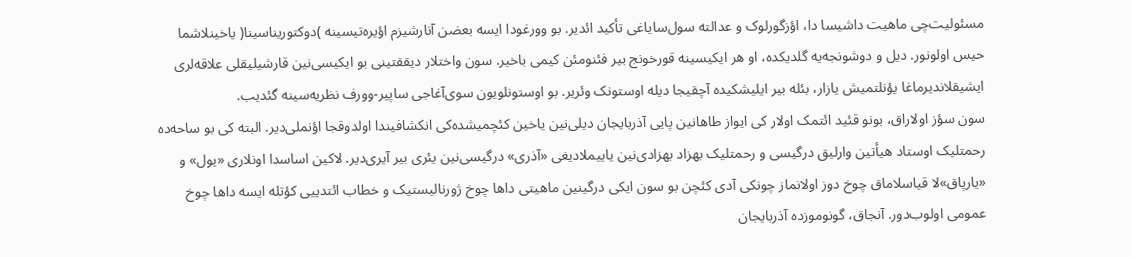مسئولیت‌چی ماهیت داشیسا دا، اؤزگورلوک و عدالته سول‌سایاغی تأکید ائدیر. بو وورغودا ایسه بعضن آنارشیزم اؤیره‌تیسینه )دوکتوریناسینا( یاخینلاشما حیس اولونور. دیل و دوشونجه‌یه گلدیکده، او هر ایکیسینه قورخونج بیر فئنومئن کیمی باخیر. سون واختلار دیققتینی بو ایکیسی‌نین قارشیلیقلی علاقه‌لری ایشیقلاندیرماغا یؤنلتمیش یازار، بئله بیر ایلیشکیده آچقیجا دیله اوستونک وئریر. بو اوستونلویون سوی‌آغاجی ساپیر-وورف نظریه‌سینه گئدیب.
سون سؤز اولاراق، بونو قئید ائتمک اولار کی ایواز طاهانین پایی آذربایجان دیلی‌نین یاخین کئچمیشده‌کی انکشافیندا اولدوقجا اؤنملی‌دیر. البته کی بو ساحه‌ده رحمتلیک اوستاد هیأتین وارلیق درگیسی‌ و رحمتلیک بهزاد بهزادی‌نین یاییملادیغی «آذری» درگیسی‌نین یئری بیر آیری‌دیر. لاکین اساسدا اونلاری «یول» و «یارپاق»لا قیاسلاماق چوخ دوز اولانماز چونکی آدی کئچن بو سون ایکی درگینین ماهیتی داها چوخ ژورنالیستیک و خطاب ائتدییی کؤتله ایسه داها چوخ عمومی اولوب‌دور. آنجاق، گونوموزده آذربایجان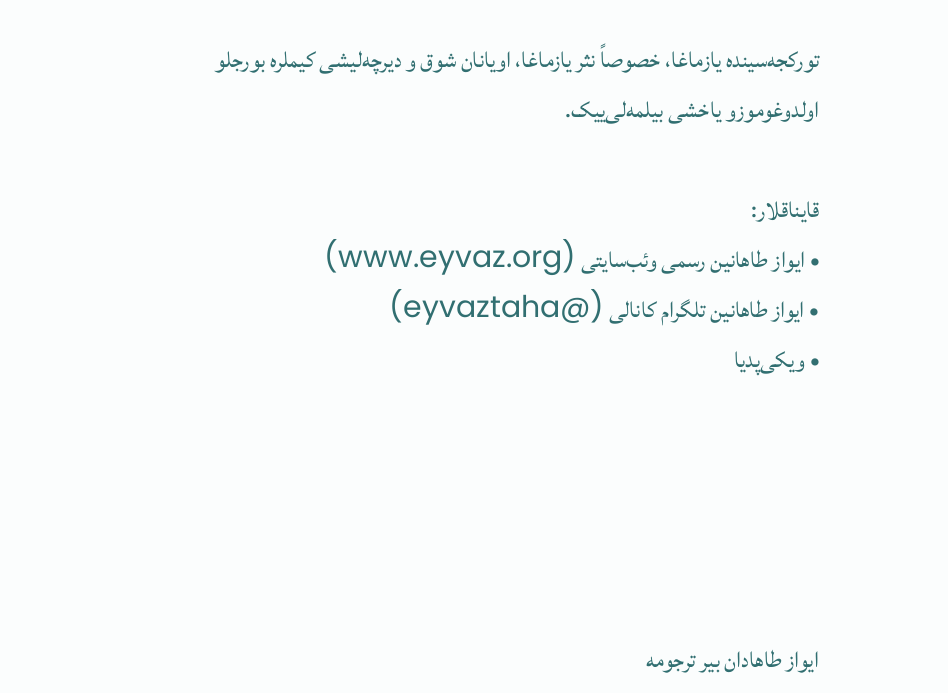تورکجه‌سینده یازماغا، خصوصاً نثر یازماغا، اویانان شوق و دیرچه‌لیشی کیملره بورجلو اولدوغوموزو یاخشی بیلمه‌لی‌ییک.

قایناقلار:
• ایواز طاهانین رسمی وئب‌‌‌سایتی (www.eyvaz.org)
• ایواز طاهانین تلگرام کانالی (@eyvaztaha)
• ویکی‌پدیا





ایواز طاهادان بیر ترجومه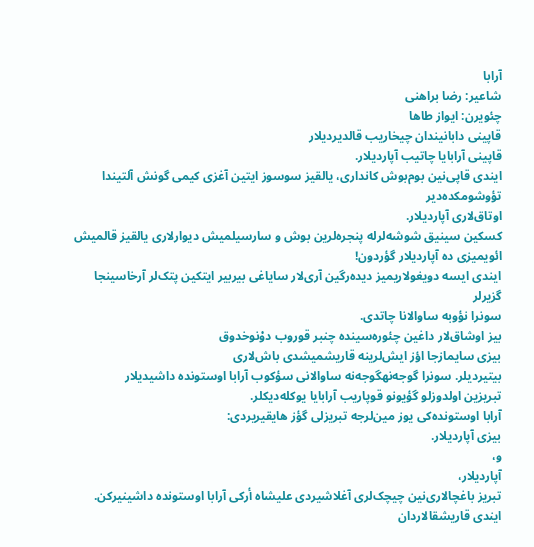آرابا
شاعیر: رضا براهنی
چئویرن: ایواز طاها
قاپینی دابانیندان چیخاریب قالدیردیلار
قاپینی آرابایا چاتیب آپاردیلار.
ایندی قاپی‌نین بوم‌بوش کانداری، یالقیز سوسوز ایتین آغزی کیمی گونش آلتیندا تؤوشومکده‌دیر
اوتاق‌لاری آپاردیلار.
کسکین سینیق شوشه‌لرله پنجره‌لرین بوش و سارسیلمیش دیوار‌لاری یالقیز قالمیش
ائویمیزی ده آپاردیلار گؤردون!
ایندی ایسه دویغولاریمیز دیده‌رگین آری‌لار سایاغی بیربیر ایتکین پتک‌لر آرخاسینجا گزیرلر
سونرا نؤوبه ساوالانا چاتدی.
بیز اوشاق‌لار داغین چئوره‌سینده چنبر قوروب دوْنوخدوق
بیزی سایمازجا اؤز ایش‌لرینه قاریشمیشدی باش‌لاری
بیتیردیلر. سونرا گوجه‌نهگوجه‌نه ساوالانی سؤکوب آرابا اوستونده داشیدیلار
تبریزین اولدوزلو گؤیونو قوپاریب آرابایا یوکله‌دیکلر.
آرابا اوستونده‌کی یوز مین‌لرجه تبریزلی گؤز هایقیریردی:
بیزی آپاردیلار.
و،
آپاردیلار،
تبریز باغچالاری‌نین چیچک‌لری آغلاشیردی علیشاه أرکی آرابا اوستونده داشینیرکن.
ایندی قاریشقالاردان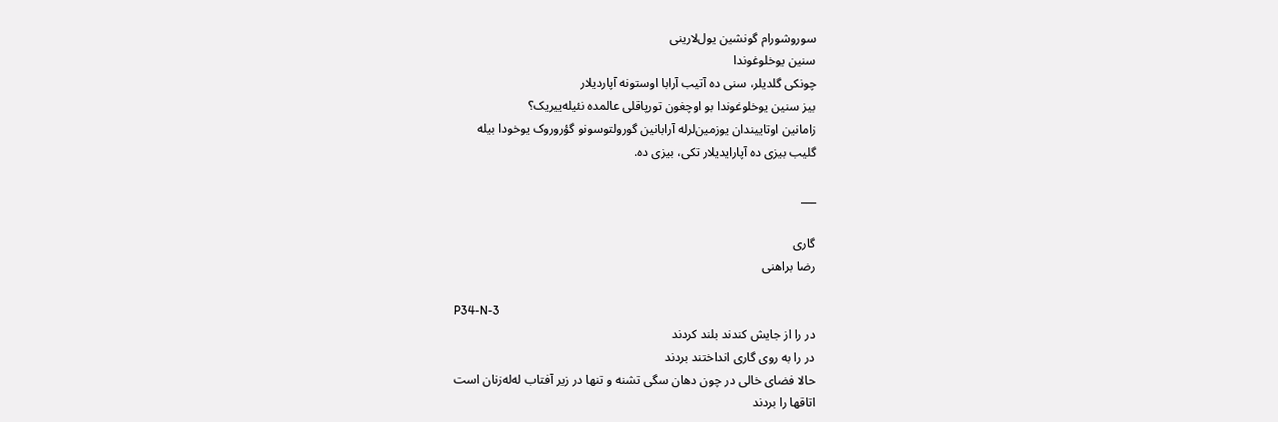سوروشورام گونشین یول‌لارینی
سنین یوخلوغوندا
چونکی گلدیلر، سنی ده آتیب آرابا اوستونه آپاردیلار
بیز سنین یوخلوغوندا بو اوچغون تورپاقلی عالمده نئیله‌ییریک؟
زامانین اوتاییندان یوزمین‌لرله آرابانین گورولتوسونو گؤروروک یوخودا بیله
گلیب بیزی ده آپارایدیلار تکی، بیزی ده.

___

گاری
رضا براهنی

P34-N-3
در را از جایش كندند بلند كردند
در را به روى گارى انداختند بردند
حالا فضاى خالى در چون دهان سگى تشنه و تنها در زیر آفتاب له‌له‌زنان است‌
اتاقها را بردند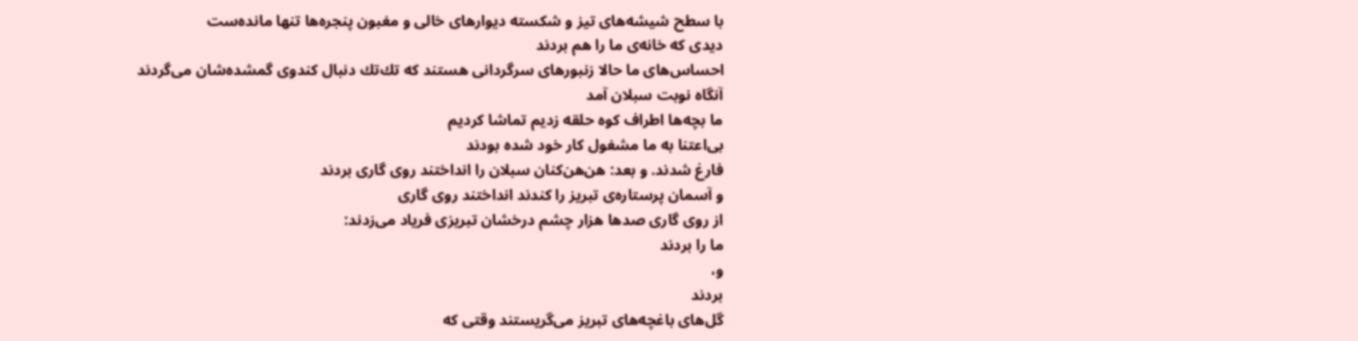با سطح شیشه‌هاى تیز و شكسته دیوارهاى خالى و مغبون پنجره‌ها تنها مانده‌ست
دیدى كه خانه‌ی ما را هم بردند
احساس‌هاى ما حالا زنبورهاى سرگردانى هستند كه تك‌تك دنبال كندوى گمشده‌شان مى‌گردند
آنگاه نوبت سبلان آمد
ما بچه‌ها اطراف كوه حلقه زدیم تماشا كردیم
بى‌اعتنا به ما مشغول كار خود شده بودند
فارغ شدند. و بعد: هن‌هن‌كنان سبلان را انداختند روى گارى بردند
و آسمان پرستاره‌ی تبریز را كندند انداختند روى گارى
از روى گارى صدها هزار چشم درخشان تبریزى فریاد مى‌زدند:
ما را بردند
و،
بردند
گل‌هاى باغچه‌هاى تبریز مى‌گریستند وقتى كه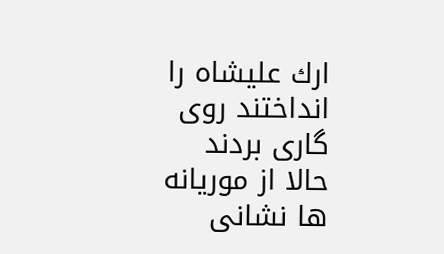ارك علیشاه را انداختند روى گارى بردند
حالا از موریانه ها نشانى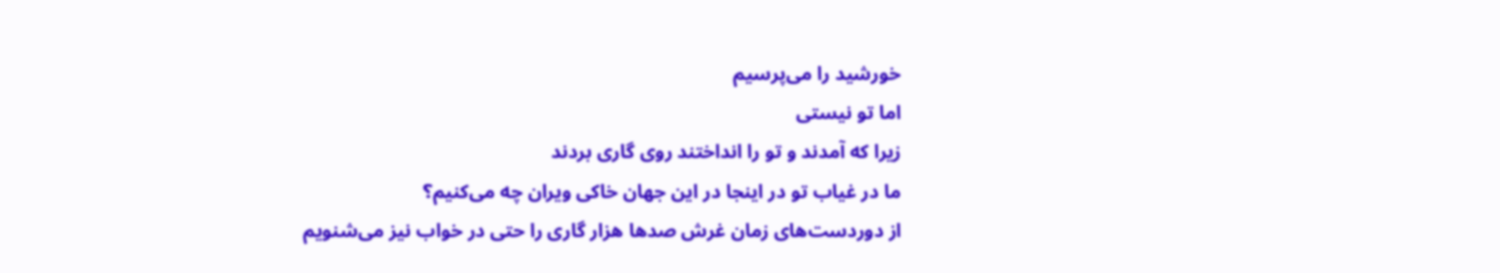خورشید را مى‌پرسیم
اما تو نیستى
زیرا كه آمدند و تو را انداختند روى گارى بردند
ما در غیاب تو در اینجا در این جهان خاكى ویران چه مى‌كنیم؟
از دوردست‌هاى زمان غرش صدها هزار گارى را حتى در خواب نیز مى‌شنویم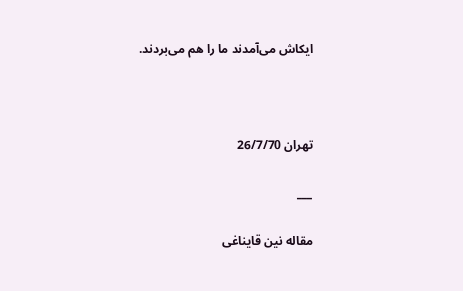ایكاش مى‌آمدند ما را هم مى‌بردند.



تهران 26/7/70

___

مقاله نین قایناغی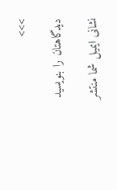>>>

دیدگاهتان را بنویسید

نشانی ایمیل شما منتشر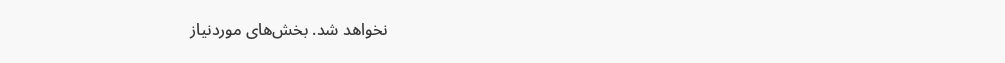نخواهد شد. بخش‌های موردنیاز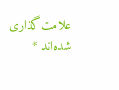علامت‌گذاری شده‌اند *